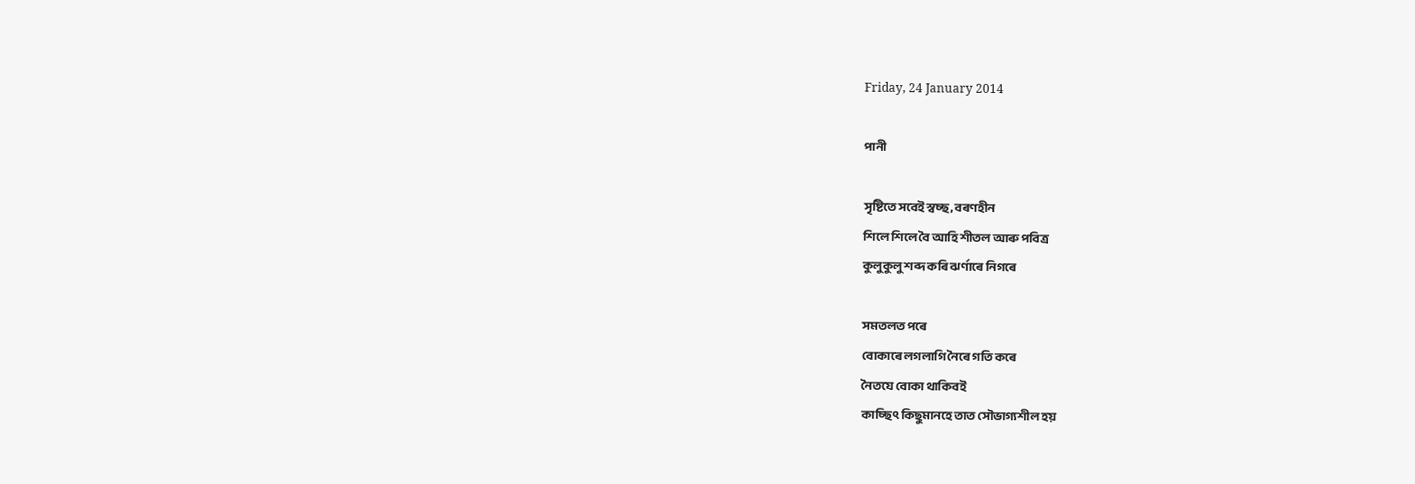Friday, 24 January 2014

পানী

সৃষ্টিতে সবেই স্বচ্ছ, বৰণহীন
শিলে শিলে বৈ আহি শীতল আৰু পবিত্ৰ
কুলুকুলু শব্দ কৰি ঝৰ্ণাৰে নিগৰে

সমতলত পৰে
বোকাৰে লগলাগি নৈৰে গতি কৰে
নৈতযে বোকা থাকিবই
কাচ্ছিৎ কিছুমানহে তাত সৌভাগ্যশীল হয়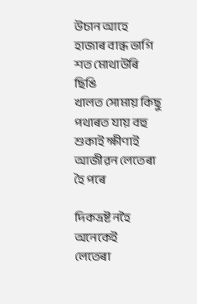উচান আহে
হাজাৰ বান্ধ ভাগি
শত মোথাউৰি ছিঙি
খালত সোমায় কিছু পথাৰত যায় বহু
শুকাই ক্ষীণাই আজীৱন লেতেৰা হৈ পৰে

দিকভ্ৰষ্ট নহৈ অনেকেই
লেতেৰা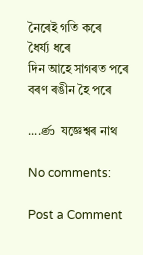নৈৰেই গতি কৰে
ধৈৰ্য্য ধৰে
দিন আহে সাগৰত পৰে
বৰণ ৰঙীন হৈ পৰে

....ණ যজ্ঞেশ্বৰ নাথ

No comments:

Post a Comment